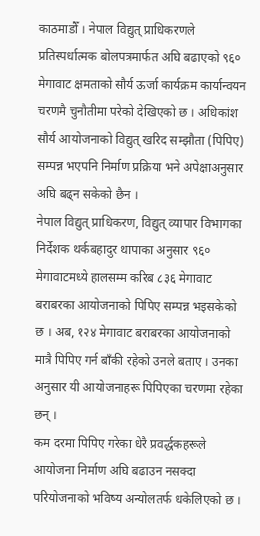काठमाडौँ । नेपाल विद्युत् प्राधिकरणले प्रतिस्पर्धात्मक बोलपत्रमार्फत अघि बढाएको ९६० मेगावाट क्षमताको सौर्य ऊर्जा कार्यक्रम कार्यान्वयन चरणमै चुनौतीमा परेको देखिएको छ । अधिकांश सौर्य आयोजनाको विद्युत् खरिद सम्झौता (पिपिए) सम्पन्न भएपनि निर्माण प्रक्रिया भने अपेक्षाअनुसार अघि बढ्न सकेको छैन ।
नेपाल विद्युत् प्राधिकरण, विद्युत् व्यापार विभागका निर्देशक थर्कबहादुर थापाका अनुसार ९६० मेगावाटमध्ये हालसम्म करिब ८३६ मेगावाट बराबरका आयोजनाको पिपिए सम्पन्न भइसकेको छ । अब, १२४ मेगावाट बराबरका आयोजनाको मात्रै पिपिए गर्न बाँकी रहेको उनले बताए । उनका अनुसार यी आयोजनाहरू पिपिएका चरणमा रहेका छन् ।
कम दरमा पिपिए गरेका धेरै प्रवर्द्धकहरूले आयोजना निर्माण अघि बढाउन नसक्दा परियोजनाको भविष्य अन्योलतर्फ धकेलिएको छ ।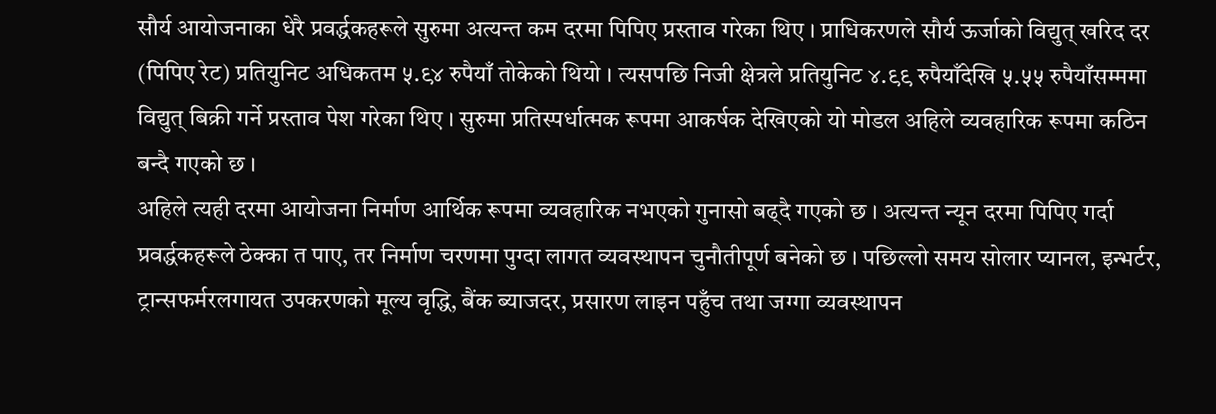सौर्य आयोजनाका धेरै प्रवर्द्धकहरूले सुरुमा अत्यन्त कम दरमा पिपिए प्रस्ताव गरेका थिए । प्राधिकरणले सौर्य ऊर्जाको विद्युत् खरिद दर (पिपिए रेट) प्रतियुनिट अधिकतम ५.९४ रुपैयाँ तोकेको थियो । त्यसपछि निजी क्षेत्रले प्रतियुनिट ४.९९ रुपैयाँदेखि ५.५५ रुपैयाँसम्ममा विद्युत् बिक्री गर्ने प्रस्ताव पेश गरेका थिए । सुरुमा प्रतिस्पर्धात्मक रूपमा आकर्षक देखिएको यो मोडल अहिले व्यवहारिक रूपमा कठिन बन्दै गएको छ ।
अहिले त्यही दरमा आयोजना निर्माण आर्थिक रूपमा व्यवहारिक नभएको गुनासो बढ्दै गएको छ । अत्यन्त न्यून दरमा पिपिए गर्दा प्रवर्द्धकहरूले ठेक्का त पाए, तर निर्माण चरणमा पुग्दा लागत व्यवस्थापन चुनौतीपूर्ण बनेको छ । पछिल्लो समय सोलार प्यानल, इन्भर्टर, ट्रान्सफर्मरलगायत उपकरणको मूल्य वृद्धि, बैंक ब्याजदर, प्रसारण लाइन पहुँच तथा जग्गा व्यवस्थापन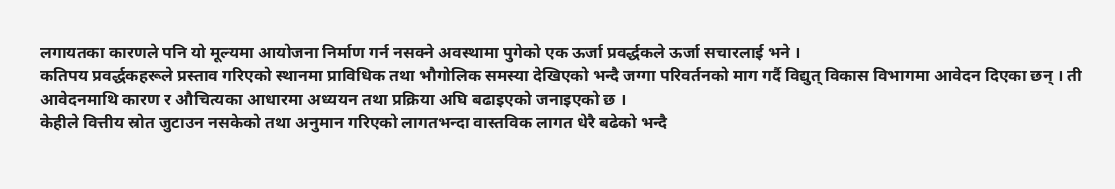लगायतका कारणले पनि यो मूल्यमा आयोजना निर्माण गर्न नसक्ने अवस्थामा पुगेको एक ऊर्जा प्रवर्द्धकले ऊर्जा सचारलाई भने ।
कतिपय प्रवर्द्धकहरूले प्रस्ताव गरिएको स्थानमा प्राविधिक तथा भौगोलिक समस्या देखिएको भन्दै जग्गा परिवर्तनको माग गर्दै विद्युत् विकास विभागमा आवेदन दिएका छन् । ती आवेदनमाथि कारण र औचित्यका आधारमा अध्ययन तथा प्रक्रिया अघि बढाइएको जनाइएको छ ।
केहीले वित्तीय स्रोत जुटाउन नसकेको तथा अनुमान गरिएको लागतभन्दा वास्तविक लागत धेरै बढेको भन्दै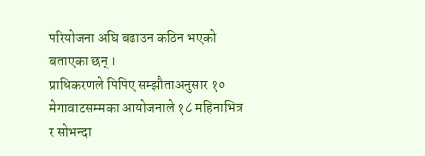परियोजना अघि बढाउन कठिन भएको बताएका छन् ।
प्राधिकरणले पिपिए सम्झौताअनुसार १० मेगावाटसम्मका आयोजनाले १८ महिनाभित्र र सोभन्दा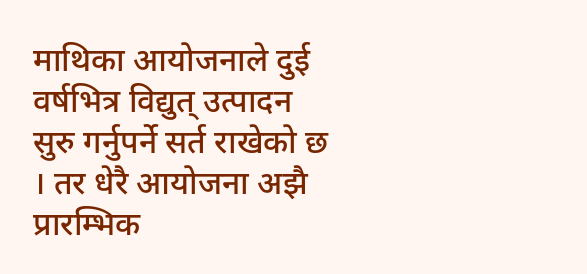माथिका आयोजनाले दुई वर्षभित्र विद्युत् उत्पादन सुरु गर्नुपर्ने सर्त राखेको छ । तर धेरै आयोजना अझै प्रारम्भिक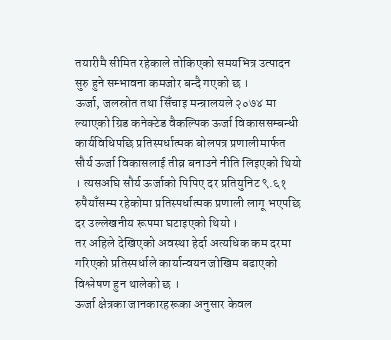तयारीमै सीमित रहेकाले तोकिएको समयभित्र उत्पादन सुरु हुने सम्भावना कमजोर बन्दै गएको छ ।
ऊर्जा, जलस्रोत तथा सिँचाइ मन्त्रालयले २०७४ मा ल्याएको ग्रिड कनेक्टेड वैकल्पिक ऊर्जा विकाससम्बन्धी कार्यविधिपछि प्रतिस्पर्धात्मक बोलपत्र प्रणालीमार्फत सौर्य ऊर्जा विकासलाई तीव्र बनाउने नीति लिइएको थियो । त्यसअघि सौर्य ऊर्जाको पिपिए दर प्रतियुनिट ९.६१ रुपैयाँसम्म रहेकोमा प्रतिस्पर्धात्मक प्रणाली लागू भएपछि दर उल्लेखनीय रूपमा घटाइएको थियो ।
तर अहिले देखिएको अवस्था हेर्दा अत्यधिक कम दरमा गरिएको प्रतिस्पर्धाले कार्यान्वयन जोखिम बढाएको विश्लेषण हुन थालेको छ ।
ऊर्जा क्षेत्रका जानकारहरूका अनुसार केवल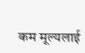कम मूल्यलाई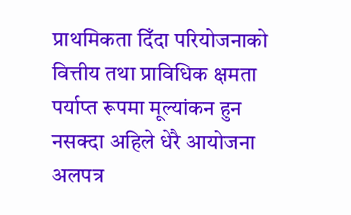प्राथमिकता दिँदा परियोजनाको वित्तीय तथा प्राविधिक क्षमता पर्याप्त रूपमा मूल्यांकन हुन नसक्दा अहिले धेरै आयोजना अलपत्र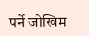पर्ने जोखिम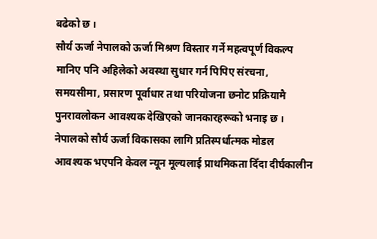बढेको छ ।
सौर्य ऊर्जा नेपालको ऊर्जा मिश्रण विस्तार गर्ने महत्वपूर्ण विकल्प मानिए पनि अहिलेको अवस्था सुधार गर्न पिपिए संरचना, समयसीमा, प्रसारण पूर्वाधार तथा परियोजना छनोट प्रक्रियामै पुनरावलोकन आवश्यक देखिएको जानकारहरूको भनाइ छ ।
नेपालको सौर्य ऊर्जा विकासका लागि प्रतिस्पर्धात्मक मोडल आवश्यक भएपनि केवल न्यून मूल्यलाई प्राथमिकता दिँदा दीर्घकालीन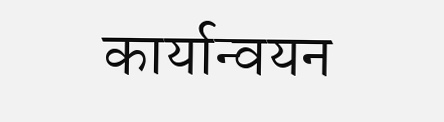कार्यान्वयन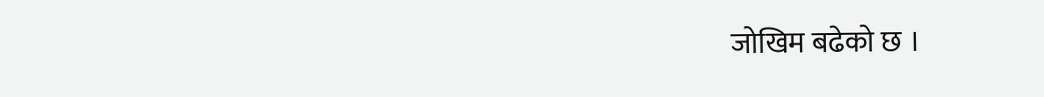जोखिम बढेको छ ।